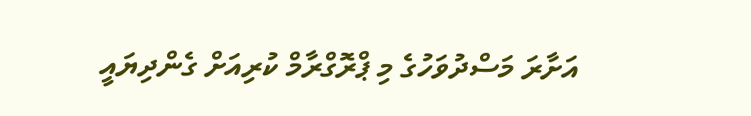އަށާރަ މަސްދުވަހުގެ މި ޕްރޮގްރާމް ކުރިއަށް ގެންދިޔައީ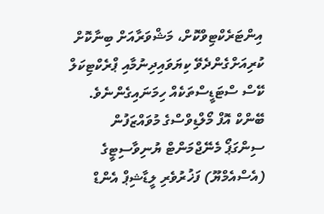އިންޓަރެކްޓިވްކޮށް، މަޝްވަރާއަށް ބިނާކޮށް ކުރިއަށްގެންދެވޭ ކިޔަވައިދިނުމާއި ޕްރެކްޓިކަލް ކޭސް ސްޓަޑީސްތަކެއް ހިމަނައިގެންނެވެ.
ބޭންކް އޮފް މޯލްޑިވްސްގެ މުވައްޒަފުން ސިންގަޕޯ މެނޭޖްމަންޓް ޔުނިވާސިޓީގެ (އެސްއެމްޔޫ) ފަޚުރުވެރި ލީޑާޝިޕް އެންޑް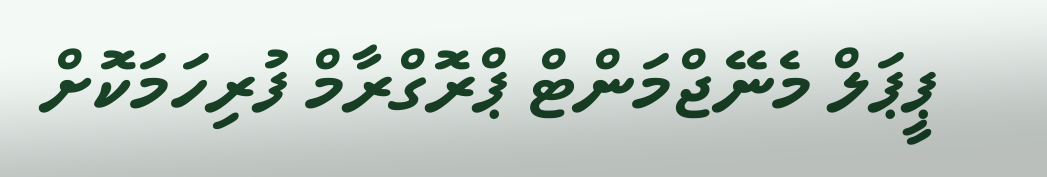ޕީޕަލް މެނޭޖްމަންޓް ޕްރޮގްރާމް ފުރިހަމަކޮށް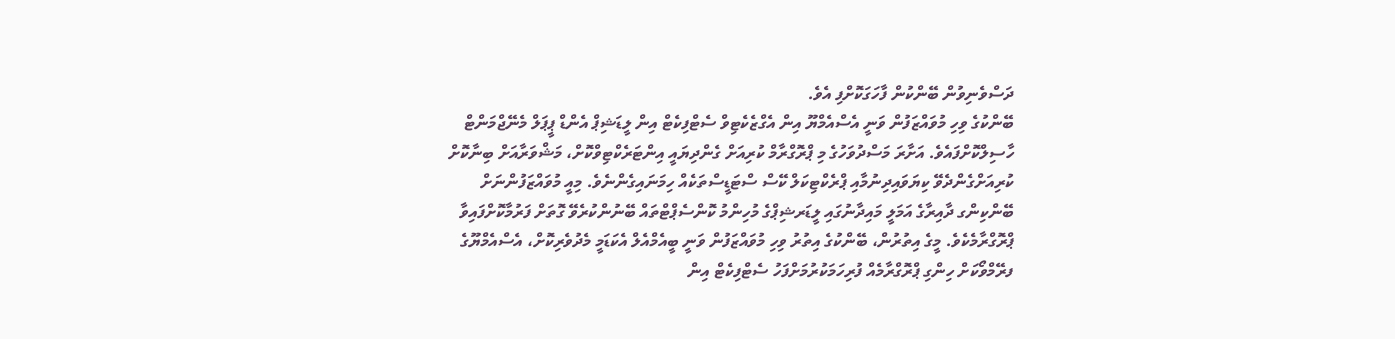ދަސްވެނިވުން ބޭންކުން ފާހަގަކޮށްފި އެވެ.
ބޭންކުގެ ވިހި މުވައްޒަފުން ވަނީ އެސްއެމްޔޫ އިން އެގްޒެކެޓިވް ސެޓްފިކެޓް އިން ލީޑަޝިޕް އެންޑް ޕީޕަލް މެނޭޖްމަންޓް ހާސިލްކޮށްފައެވެ. އަށާރަ މަސްދުވަހުގެ މި ޕްރޮގްރާމް ކުރިއަށް ގެންދިޔައީ އިންޓަރެކްޓިވްކޮށް، މަޝްވަރާއަށް ބިނާކޮށް ކުރިއަށްގެންދެވޭ ކިޔަވައިދިނުމާއި ޕްރެކްޓިކަލް ކޭސް ސްޓަޑީސްތަކެއް ހިމަނައިގެންނެވެ. މިއީ މުވައްޒަފުންނަށް ބޭންކިންގ ދާއިރާގެ އަމަލީ މައިދާނުގައި ލީޑަރޝިޕްގެ މުހިންމު ކޮންސެޕްޓްތައް ބޭނުންކުރެވޭ ގޮތަށް ފަރުމާކޮށްފައިވާ ޕްރޮގްރާމެކެވެ. މީގެ އިތުރުން، ބޭންކުގެ އިތުރު ވިހި މުވައްޒަފުން ވަނީ ބީއެމްއެލް އެކަޑަމީ މެދުވެރިކޮށް، އެސްއެމްޔޫގެ ފރޭމްވޯކަށް ހިންގި ޕްރޮގްރާމެއް ފުރިހަމަކުރުމަށްފަހު ސެޓްފިކެޓް އިން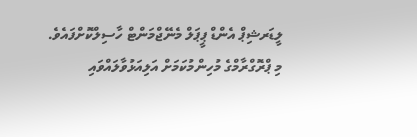ލީޑަރޝިޕް އެންޑް ޕީޕަލް މެނޭޖްމަންޓް ހާސިލްކޮށްފައެވެ.
މި ޕްރޮގްރާމްގެ މުހިންމުކަމަށް އަލިއަޅުވާލައްވައި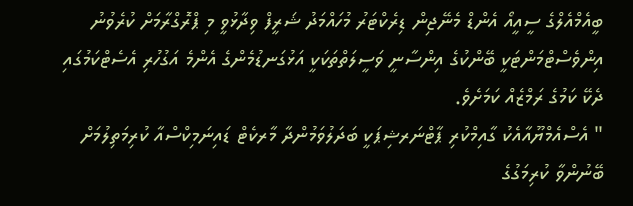ބީއެމްއެލްގެ ސީއީއޯ އެންޑް މެނޭޖިން ޑިރެކްޓަރު މުހައްމަދު ޝަރީފް ވިދާޅުވީ މި ޕްރޮގްރާމަށް ކުރެވުނު އިންވެސްޓްމަންޓަކީ ބޭންކުގެ އިންސާނީ ވަސީލަތްތަކަކީ އަޅުގަނޑުމެންގެ އެންމެ އަގުހުރި އެސެޓްކަމުގައި ދެކޭ ކަމުގެ ރަމްޒެއް ކަމަށެވެ.
" އެސްއެމްޔޫއާއެކު ގާއިމްކުރި ޕާޓްނަރޝިޕަކީ ބަދަލުވަމުންދާ މާރކެޓް ޑައިނަމިކްސްއާ ކުރިމަތިލުމަށް ބޭނުންވާ ކުރިމަގުގެ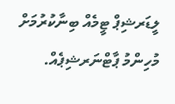ލީޑަރޝިޕް ޓީމެއް ބިނާކުރުމަށް މުހިންމު ޕާޓްނަރޝިޕެއް.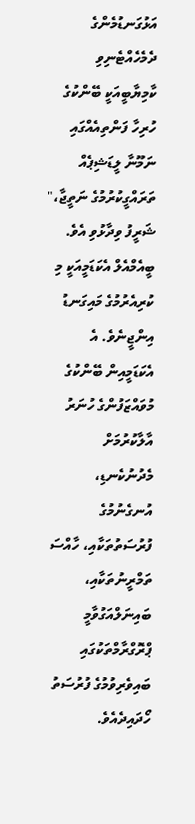އަޅުގަނޑުމެންގެ ދެމެހެއްޓެނިވި ކާމިޔާބީއަކީ ބޭންކުގެ ހުރިހާ ފަންތިއެއްގައި ނަމޫނާ ލީޑަޝިޕެއް ތަރައްގީކުރުމުގެ ނަތީޖާ،" ޝަރީފު ވިދާޅުވި އެވެ.
ބީއެމްއެލް އެކަޑަމީއަކީ މި ކުރިއެރުމުގެ މައިގަނޑު އިންޖީނެވެ. އެ އެކަޑަމީއިން ބޭންކުގެ މުވައްޒަފުންގެ ހުނަރު އާލާކުރުމަށް މެދުނުކެނޑި، އުނގެނުމުގެ ފުރުސަތުތަކާއި، ހާއްސަ ތަމްރީނުތަކާއި، ބައިނަލްއަގުވާމީ ޕްރޮގްރާމްތަކުގައި ބައިވެރިވުމުގެ ފުރުސަތު ހޯދައިދެއެވެ.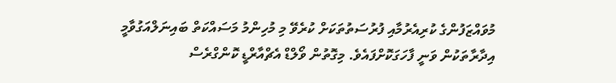މުވައްޒަފުންގެ ކުރިއެރުމާއި ފުރުސަތުތަކަށް ކުރެވޭ މި މުހިންމު މަސައްކަތް ބައިނަލްއަގުވާމީ އިދާރާތަކުން ވަނީ ފާހަގަކޮށްފައެވެ. މިގޮތުން ވޯލްޑް އެޗްއާރްޑީ ކޮންގްރެސް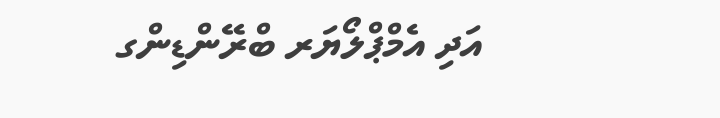އަދި އެމްޕްލޯޔަރ ބްރޭންޑިންގ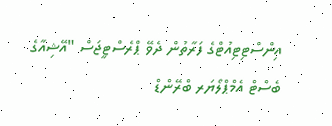އިންސްޓިޓިއުޓްގެ ފަރާތުން ދެވޭ ޕްރެސްޓީޖަސް "އޭޝިއާގެ ބެސްޓް އެމްޕްލޯޔަރ ބްރޭންޑް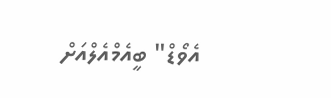އެވޯޑް" ބީއެމްއެލްއަށް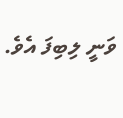ވަނީ ލިބިފަ އެވެ.